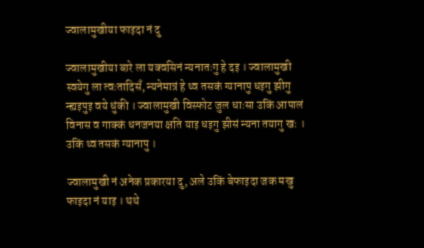ज्वालामुखीया फाइदा नं दु

ज्वालामुखीया बारे ला यक्वसिनं न्यनातःगु हे दइ । ज्वालामुखी स्वयेगु ला त्वःतादिसँ, न्यनेमात्रं हे थ्व तसकं ग्यानापु धइगु झीगु न्ह्यइपुइ वये धुंकी । ज्वालामुखी विस्फोट जुल धाःसा उकिं आपालं विनास व गाक्कं धनजनया क्षति याइ धइगु झीसं न्यना तयागु खः । उकिं थ्व तसकं ग्यानापु ।

ज्वालामुखी नं अनेक प्रकारया दु, अले उकिं बेफाइदा जक मखु फाइदा नं याइ । थथे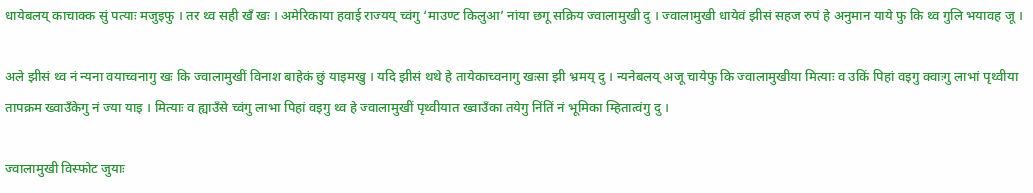धायेबलय् काचाक्क सुं पत्याः मजुइफु । तर थ्व सही खँ खः । अमेरिकाया हवाई राज्यय् च्वंगु ‘माउण्ट किलुआ’ नांया छगू सक्रिय ज्वालामुखी दु । ज्वालामुखी धायेवं झीसं सहज रुपं हे अनुमान याये फु कि थ्व गुलि भयावह जू ।

अले झीसं थ्व नं न्यना वयाच्वनागु खः कि ज्वालामुखीं विनाश बाहेकं छुं याइमखु । यदि झीसं थथे हे तायेकाच्वनागु खःसा झी भ्रमय् दु । न्यनेबलय् अजू चायेफु कि ज्वालामुखीया मित्याः व उकिं पिहां वइगु क्वाःगु लाभां पृथ्वीया तापक्रम ख्वाउँकेगु नं ज्या याइ । मित्याः व ह्याउँसे च्वंगु लाभा पिहां वइगु थ्व हे ज्वालामुखीं पृथ्वीयात ख्वाउँका तयेगु निंतिं नं भूमिका म्हितात्वंगु दु ।

ज्वालामुखी विस्फोट जुयाः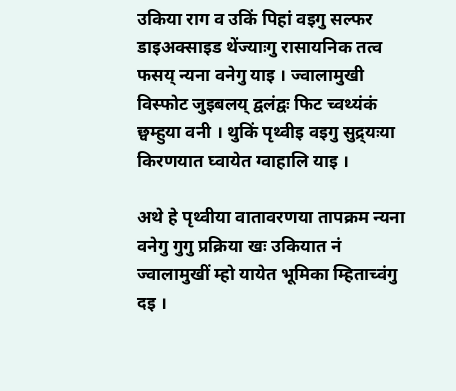उकिया राग व उकिं पिहां वइगु सल्फर डाइअक्साइड थेंज्याःगु रासायनिक तत्व फसय् न्यना वनेगु याइ । ज्वालामुखी विस्फोट जुइबलय् द्वलंद्वः फिट च्वथ्यंकं छ्वम्हुया वनी । थुकिं पृथ्वीइ वइगु सुद्र्यःया किरणयात घ्वायेत ग्वाहालि याइ ।

अथे हे पृथ्वीया वातावरणया तापक्रम न्यना वनेगु गुगु प्रक्रिया खः उकियात नं ज्वालामुखीं म्हो यायेत भूमिका म्हिताच्वंगु दइ ।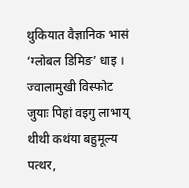थुकियात वैज्ञानिक भासं ‘ग्लोबल डिमिङ’ धाइ । ज्वालामुखी विस्फोट जुयाः पिहां वइगु लाभाय् थीथी कथंया बहुमूल्य पत्थर,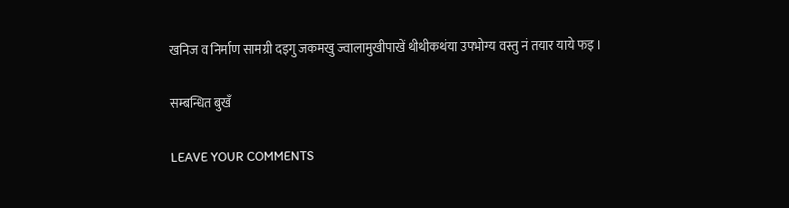खनिज व निर्माण सामग्री दइगु जकमखु ज्वालामुखीपाखें थीथीकथंया उपभोग्य वस्तु नं तयार याये फइ ।

सम्बन्धित बुखँ

LEAVE YOUR COMMENTS